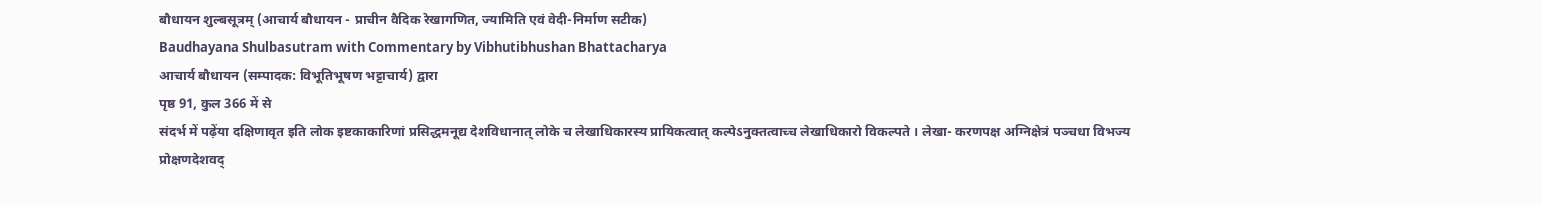बौधायन शुल्बसूत्रम् (आचार्य बौधायन - प्राचीन वैदिक रेखागणित, ज्यामिति एवं वेदी-निर्माण सटीक)
Baudhayana Shulbasutram with Commentary by Vibhutibhushan Bhattacharya
आचार्य बौधायन (सम्पादक: विभूतिभूषण भट्टाचार्य) द्वारा
पृष्ठ 91, कुल 366 में से
संदर्भ में पढ़ेंया दक्षिणावृत इति लोक इष्टकाकारिणां प्रसिद्धमनूद्य देशविधानात् लोके च लेखाधिकारस्य प्रायिकत्वात् कल्पेऽनुक्तत्वाच्च लेखाधिकारो विकल्पते । लेखा- करणपक्ष अग्निक्षेत्रं पञ्चधा विभज्य प्रोक्षणदेशवद्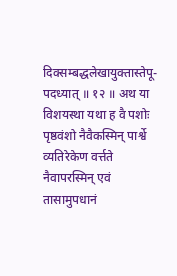दिक्सम्बद्धलेखायुक्तास्तेपू- पदध्यात् ॥ १२ ॥ अथ या विशयस्था यथा ह वै पशोः पृष्ठवंशो नैवैकस्मिन् पार्श्वे व्यतिरेकेण वर्त्तते नैवापरस्मिन् एवं तासामुपधानं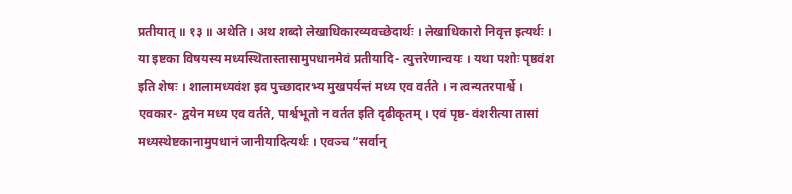प्रतीयात् ॥ १३ ॥ अथेति । अथ शब्दो लेखाधिकारव्यवच्छेदार्थः । लेखाधिकारो निवृत्त इत्यर्थः । या इष्टका विषयस्य मध्यस्थितास्तासामुपधानमेवं प्रतीयादि- त्युत्तरेणान्वयः । यथा पशोः पृष्ठवंश इति शेषः । शालामध्यवंश इव पुच्छादारभ्य मुखपर्यन्तं मध्य एव वर्तते । न त्वन्यतरपार्श्वे । एवकार- द्वयेन मध्य एव वर्तते, पार्श्वभूतो न वर्तत इति दृढीकृतम् । एवं पृष्ठ- वंशरीत्या तासां मध्यस्थेष्टकानामुपधानं जानीयादित्यर्थः । एवञ्च “सर्वान्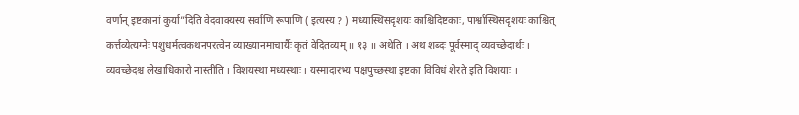वर्णान् इष्टकानां कुर्या”दिति वेदवाक्यस्य सर्वाणि रूपाणि ( इत्यस्य ? ) मध्यास्थिसदृशयः काश्चिदिष्टकाः, पार्श्वास्थिसदृशयः काश्चित् कर्त्तव्येत्यग्नेः पशुधर्मत्वकथनपरत्वेन व्याख्यानमाचार्यैः कृतं वेदितव्यम् ॥ १३ ॥ अथेति । अथ शब्दः पूर्वस्माद् व्यवच्छेदार्थः । व्यवच्छेदश्च लेखाधिकारो नास्तीति । विशयस्था मध्यस्थाः । यस्मादारभ्य पक्षपुच्छस्था इष्टका विविधं शेरते इति विशयाः ।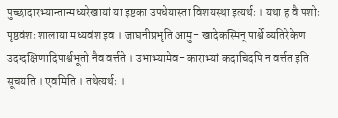पुच्छादारभ्यान्तान्मध्यरेखायां या इष्टका उपधेयास्ता विशयस्था इत्यर्थः । यथा ह वै पशोः पृष्ठवंशः शालाया मध्यवंश इव । जाघनीप्रभृति आमु- खादेकस्मिन् पार्श्वे व्यतिरेकेण उदग्दक्षिणादिपार्श्वभूतो नैव वर्त्तते । उभाभ्यामेव- काराभ्यां कदाचिदपि न वर्त्तत इति सूचयति । एवमिति । तथेत्यर्थः ।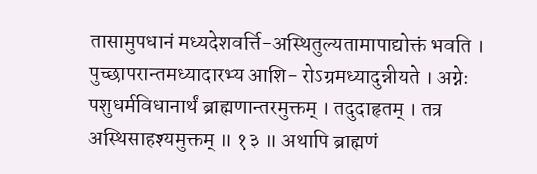तासामुपधानं मध्यदेशवर्त्ति-अस्थितुल्यतामापाद्योक्तं भवति । पुच्छापरान्तमध्यादारभ्य आशि- रोऽग्रमध्यादुन्नीयते । अग्नेः पशुधर्मविधानार्थं ब्राह्मणान्तरमुक्तम् । तदुदाहृतम् । तत्र अस्थिसाहश्यमुक्तम् ॥ १३ ॥ अथापि ब्राह्मणं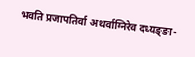भवति प्रजापतिर्वा अथर्वाग्निरेव दध्यङ्ङा-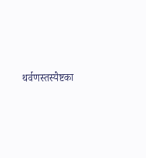थर्वणस्तस्यैष्टका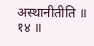अस्थानीतीति ॥ १४ ॥